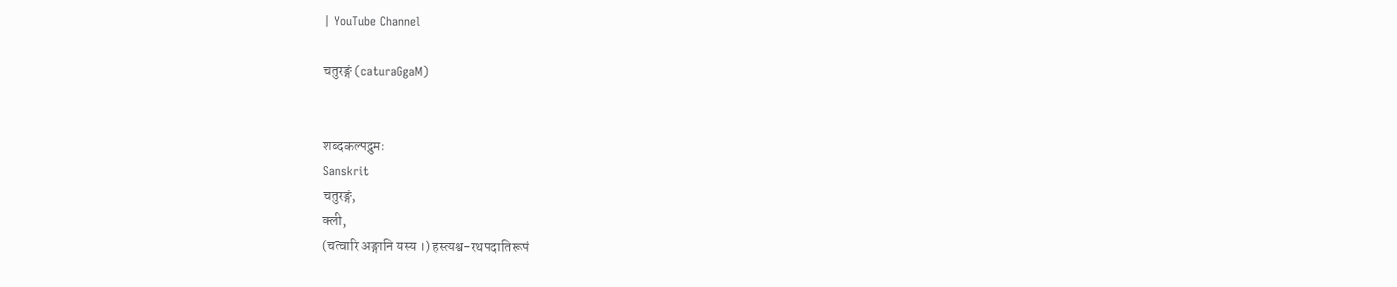| YouTube Channel

चतुरङ्गं (caturaGgaM)


शब्दकल्पद्रुमः
Sanskrit
चतुरङ्गं,
क्ली,
(चत्वारि अङ्गानि यस्य ।) हस्त्यश्व-रथपदातिरूपं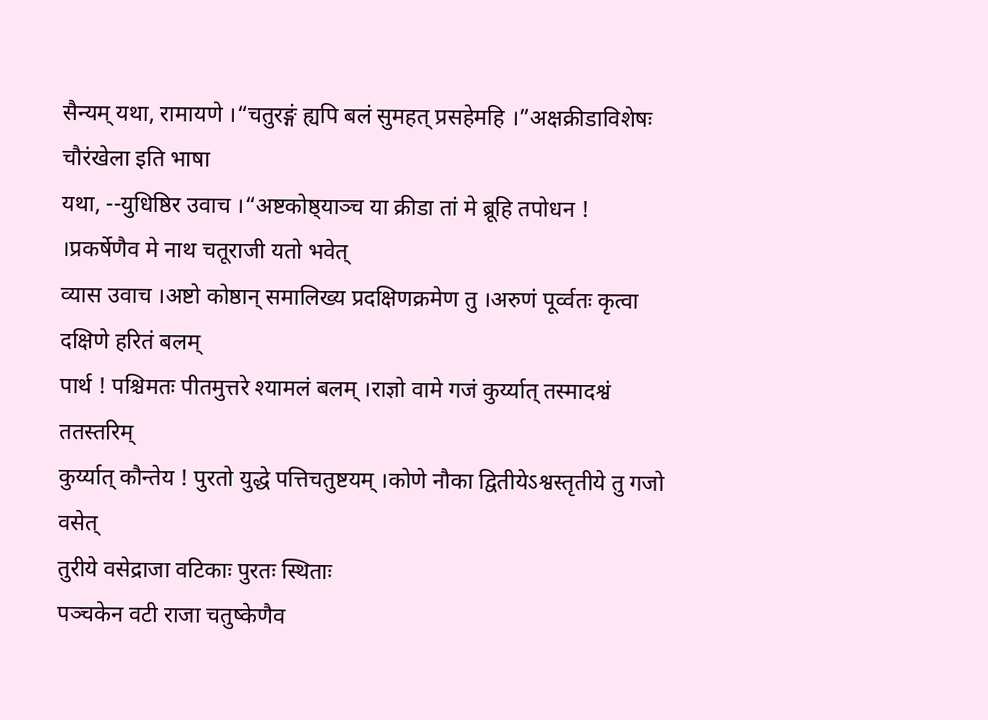सैन्यम् यथा, रामायणे ।“चतुरङ्गं ह्यपि बलं सुमहत् प्रसहेमहि ।”अक्षक्रीडाविशेषः चौरंखेला इति भाषा
यथा, --युधिष्ठिर उवाच ।“अष्टकोष्ठ्याञ्च या क्रीडा तां मे ब्रूहि तपोधन ! ।प्रकर्षेणैव मे नाथ चतूराजी यतो भवेत्
व्यास उवाच ।अष्टो कोष्ठान् समालिख्य प्रदक्षिणक्रमेण तु ।अरुणं पूर्व्वतः कृत्वा दक्षिणे हरितं बलम्
पार्थ ! पश्चिमतः पीतमुत्तरे श्यामलं बलम् ।राज्ञो वामे गजं कुर्य्यात् तस्मादश्वं ततस्तरिम्
कुर्य्यात् कौन्तेय ! पुरतो युद्धे पत्तिचतुष्टयम् ।कोणे नौका द्वितीयेऽश्वस्तृतीये तु गजो वसेत्
तुरीये वसेद्राजा वटिकाः पुरतः स्थिताः
पञ्चकेन वटी राजा चतुष्केणैव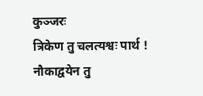कुञ्जरः
त्रिकेण तु चलत्यश्वः पार्थ ! नौकाद्वयेन तु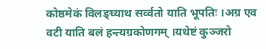कोष्ठमेकं विलङ्घ्याथ सर्व्वतो याति भूपतिः ।अग्र एव वटी याति बलं हन्त्यग्रकोणगम् ।यथेष्टं कुञ्जरो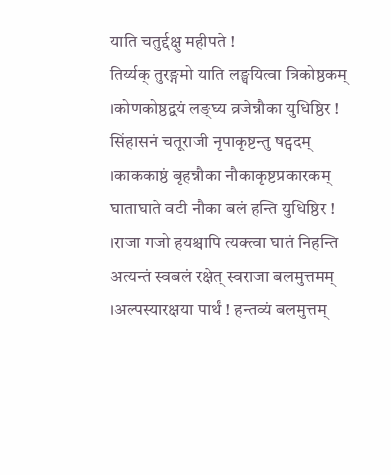याति चतुर्द्दक्षु महीपते !
तिर्य्यक् तुरङ्गमो याति लङ्घयित्वा त्रिकोष्ठकम् ।कोणकोष्ठद्वयं लङ्घ्य व्रजेन्नौका युधिष्ठिर !
सिंहासनं चतूराजी नृपाकृष्टन्तु षट्पदम् ।काककाष्ठं बृहन्नौका नौकाकृष्टप्रकारकम्
घाताघाते वटी नौका बलं हन्ति युधिष्ठिर ! ।राजा गजो हयश्चापि त्यक्त्वा घातं निहन्ति
अत्यन्तं स्वबलं रक्षेत् स्वराजा बलमुत्तमम् ।अल्पस्यारक्षया पार्थं ! हन्तव्यं बलमुत्तम्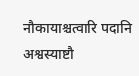नौकायाश्चत्वारि पदानि अश्वस्याष्टौ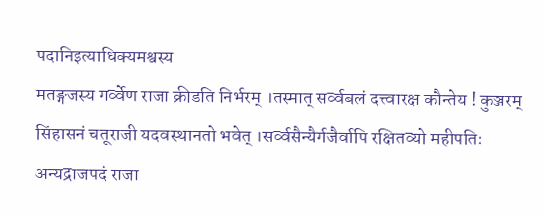पदानिइत्याधिक्यमश्वस्य
मतङ्गजस्य गर्व्वेण राजा क्रीडति निर्भरम् ।तस्मात् सर्व्वबलं दत्त्वारक्ष कौन्तेय ! कुञ्जरम्
सिंहासनं चतूराजी यदवस्थानतो भवेत् ।सर्व्वसैन्यैर्गजैर्वापि रक्षितव्यो महीपतिः
अन्यद्राजपदं राजा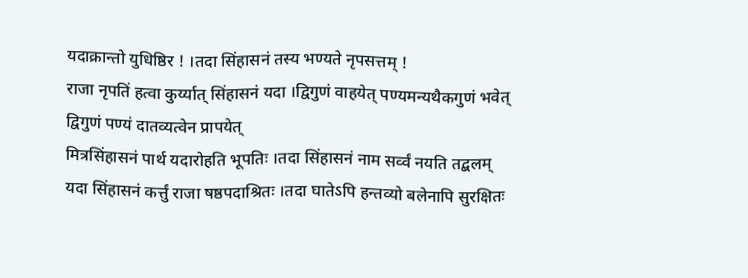यदाक्रान्तो युधिष्ठिर ! ।तदा सिंहासनं तस्य भण्यते नृपसत्तम् !
राजा नृपतिं हत्वा कुर्य्यात् सिंहासनं यदा ।द्विगुणं वाहयेत् पण्यमन्यथैकगुणं भवेत्
द्विगुणं पण्यं दातव्यत्वेन प्रापयेत्
मित्रसिंहासनं पार्थ यदारोहति भूपतिः ।तदा सिंहासनं नाम सर्व्वं नयति तद्बलम्
यदा सिंहासनं कर्त्तुं राजा षष्ठपदाश्रितः ।तदा घातेऽपि हन्तव्यो बलेनापि सुरक्षितः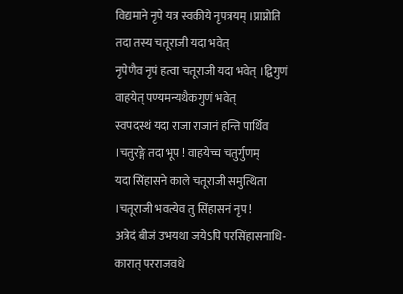विद्यमाने नृपे यत्र स्वकीये नृपत्रयम् ।प्राप्नोति तदा तस्य चतूराजी यदा भवेत्
नृपेणैव नृपं हत्वा चतूराजी यदा भवेत् ।द्विगुणं वाहयेत् पण्यमन्यथैकगुणं भवेत्
स्वपदस्थं यदा राजा राजानं हन्ति पार्थिव ।चतुरङ्गे तदा भूप ! वाहयेच्च चतुर्गुणम्
यदा सिंहासने काले चतूराजी समुत्थिता ।चतूराजी भवत्येव तु सिंहासनं नृप !
अत्रेदं बीजं उभयथा जयेऽपि परसिंहासनाधि-कारात् परराजवधे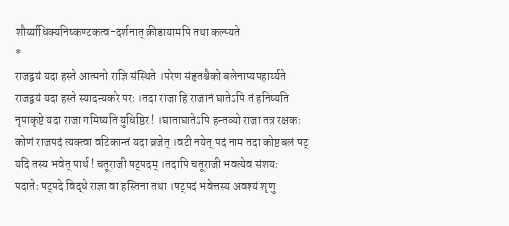शौर्य्याधिक्यनिष्कण्टकत्व-दर्शनात् क्रीडायामपि तथा कल्प्यते
*
राजद्वयं यदा हस्ते आत्मनो राज्ञि संस्थिते ।परेण संहृतश्चैको बलेनाप्यपहार्य्यते
राजद्वयं यदा हस्ते स्यादन्यकरे परः ।तदा राजा हि राजानं घातेऽपि तं हनिष्यति
नृपाकृष्टे यदा राजा गमिष्यति युधिष्ठिर ! ।घाताघातेऽपि हन्तव्यो राजा तत्र रक्षकः
कोणं राजपदं त्यक्त्वा वटिकान्तं यदा व्रजेत् ।वटी नयेत् पदं नाम तदा कोष्टबलं षट्
यदि तस्य भवेत् पार्थ ! चतूराजी षट्पदम् ।तदापि चतूराजी भवत्येव संशयः
पदातेः षट्पदे विद्धे राज्ञा वा हस्तिना तथा ।षट्पदं भवेत्तस्य अवश्यं शृणु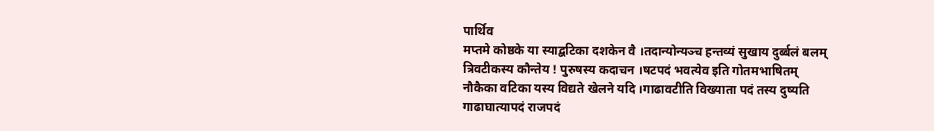पार्थिव
मप्तमे कोष्ठके या स्याद्बटिका दशकेन वै ।तदान्योन्यञ्च हन्तव्यं सुखाय दुर्ब्बलं बलम्
त्रिवटीकस्य कौन्तेय ! पुरुषस्य कदाचन ।षटपदं भवत्येव इति गोतमभाषितम्
नौकैका वटिका यस्य विद्यते खेलने यदि ।गाढावटीति विख्याता पदं तस्य दुष्यति
गाढाघात्यापदं राजपदं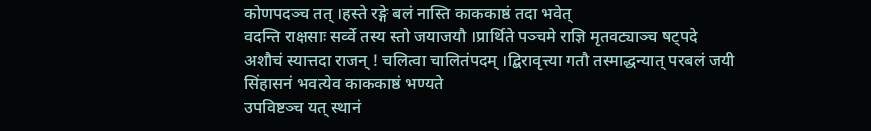कोणपदञ्च तत् ।हस्ते रङ्गे बलं नास्ति काककाष्ठं तदा भवेत्
वदन्ति राक्षसाः सर्व्वे तस्य स्तो जयाजयौ ।प्रार्थिते पञ्चमे राज्ञि मृतवट्याञ्च षट्पदे
अशौचं स्यात्तदा राजन् ! चलित्वा चालितंपदम् ।द्बिरावृत्त्या गतौ तस्माद्धन्यात् परबलं जयी
सिंहासनं भवत्येव काककाष्ठं भण्यते
उपविष्टञ्च यत् स्थानं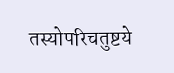तस्योपरिचतुष्टये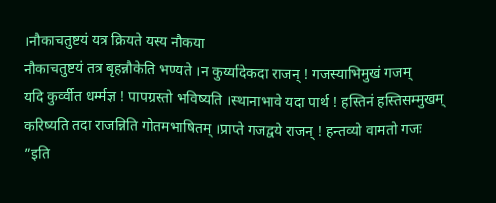।नौकाचतुष्टयं यत्र क्रियते यस्य नौकया
नौकाचतुष्टयं तत्र बृहन्नौकेति भण्यते ।न कुर्य्यादेकदा राजन् ! गजस्याभिमुखं गजम्
यदि कुर्व्वीत धर्म्मज्ञ ! पापग्रस्तो भविष्यति ।स्थानाभावे यदा पार्थ ! हस्तिनं हस्तिसम्मुखम्
करिष्यति तदा राजन्निति गोतमभाषितम् ।प्राप्ते गजद्वये राजन् ! हन्तव्यो वामतो गजः
”इति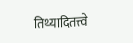तिथ्यादितत्त्वे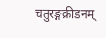चतुरङ्गक्रीडनम्